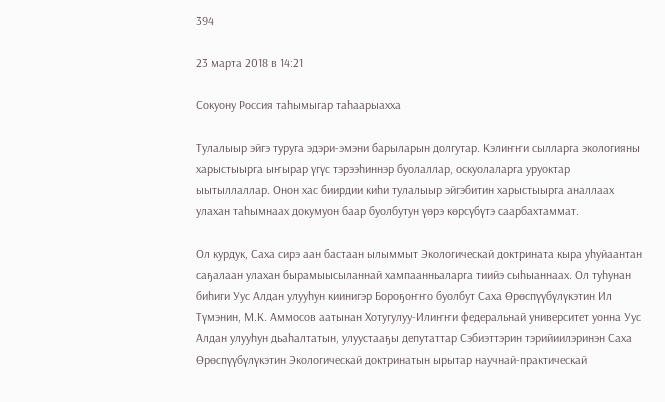394

23 марта 2018 в 14:21

Сокуону Россия таһымыгар таһаарыахха

Тулалыыр эйгэ туруга эдэри-эмэни барыларын долгутар. Кэлиҥҥи сылларга экологияны харыстыырга ыҥырар үгүс тэрээһиннэр буолаллар, оскуолаларга уруоктар ыытыллаллар. Онон хас биирдии киһи тулалыыр эйгэбитин харыстыырга аналлаах улахан таһымнаах докумуон баар буолбутун үөрэ көрсүбүтэ саарбахтаммат.

Ол курдук, Саха сирэ аан бастаан ылыммыт Экологическай доктрината кыра уһуйаантан саҕалаан улахан бырамыысыланнай хампаанньаларга тиийэ сыһыаннаах. Ол туһунан биһиги Уус Алдан улууһун киинигэр Бороҕоҥҥо буолбут Саха Өрөспүүбүлүкэтин Ил Түмэнин, М.К. Аммосов аатынан Хотугулуу-Илиҥҥи федеральнай университет уонна Уус Алдан улууһун дьаһалтатын, улуустааҕы депутаттар Сэбиэттэрин тэрийиилэринэн Саха Өрөспүүбүлүкэтин Экологическай доктринатын ырытар научнай-практическай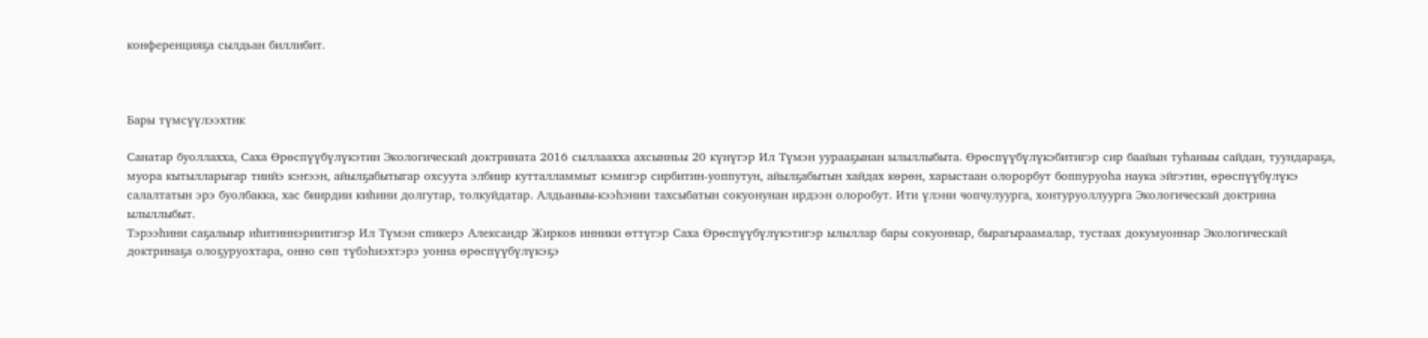конференцияҕа сылдьан биллибит.



Бары түмсүүлээхтик

Санатар буоллахха, Саха Өрөспүүбүлүкэтин Экологическай доктрината 2016 сыллаахха ахсынньы 20 күнүгэр Ил Түмэн уурааҕынан ылыллыбыта. Өрөспүүбүлүкэбитигэр сир баайын туһаныы сайдан, туундараҕа, муора кытылларыгар тиийэ кэҥээн, айылҕабытыгар охсуута элбиир кутталламмыт кэмигэр сирбитин-уоппутун, айылҕабытын хайдах көрөн, харыстаан олорорбут боппуруоһа наука эйгэтин, өрөспүүбүлүкэ салалтатын эрэ буолбакка, хас биирдии киһини долгутар, толкуйдатар. Алдьаныы-кээһэнии тахсыбатын сокуонунан ирдээн олоробут. Ити үлэни чопчулуурга, хонтуруоллуурга Экологическай доктрина ылыллыбыт.
Тэрээһини саҕалыыр иһитиннэриитигэр Ил Түмэн спикерэ Александр Жирков инники өттүгэр Саха Өрөспүүбүлүкэтигэр ылыллар бары сокуоннар, бырагыраамалар, тустаах докумуоннар Экологическай доктринаҕа олоҕуруохтара, онно сөп түбэһиэхтэрэ уонна өрөспүүбүлүкэҕэ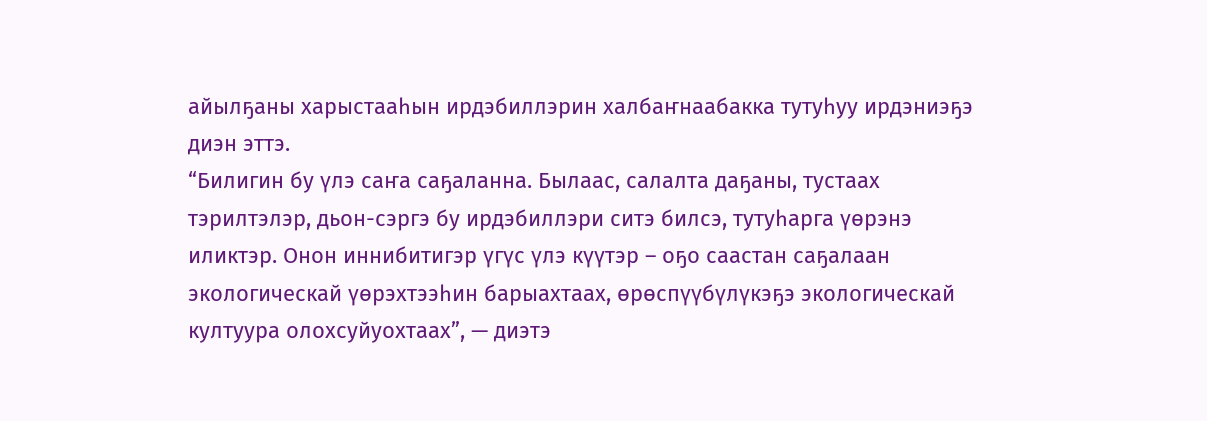айылҕаны харыстааһын ирдэбиллэрин халбаҥнаабакка тутуһуу ирдэниэҕэ диэн эттэ.
“Билигин бу үлэ саҥа саҕаланна. Былаас, салалта даҕаны, тустаах тэрилтэлэр, дьон-сэргэ бу ирдэбиллэри ситэ билсэ, тутуһарга үөрэнэ иликтэр. Онон иннибитигэр үгүс үлэ күүтэр – оҕо саастан саҕалаан экологическай үөрэхтээһин барыахтаах, өрөспүүбүлүкэҕэ экологическай култуура олохсуйуохтаах”, — диэтэ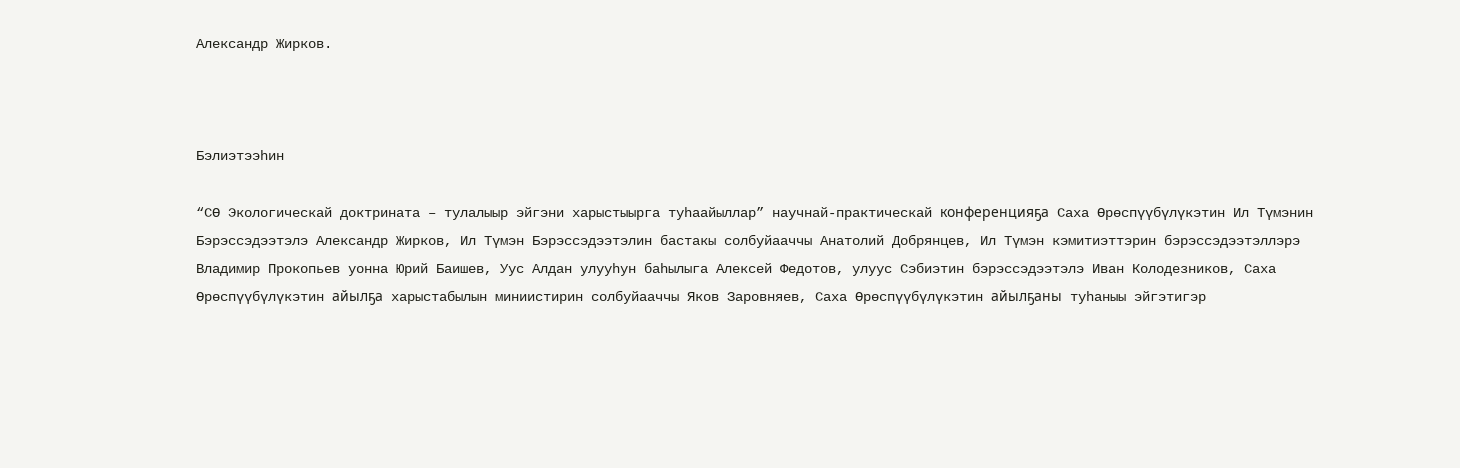Александр Жирков.



Бэлиэтээһин

“СӨ Экологическай доктрината – тулалыыр эйгэни харыстыырга туһаайыллар” научнай-практическай конференцияҕа Саха Өрөспүүбүлүкэтин Ил Түмэнин Бэрэссэдээтэлэ Александр Жирков, Ил Түмэн Бэрэссэдээтэлин бастакы солбуйааччы Анатолий Добрянцев, Ил Түмэн кэмитиэттэрин бэрэссэдээтэллэрэ Владимир Прокопьев уонна Юрий Баишев, Уус Алдан улууһун баһылыга Алексей Федотов, улуус Сэбиэтин бэрэссэдээтэлэ Иван Колодезников, Саха Өрөспүүбүлүкэтин айылҕа харыстабылын миниистирин солбуйааччы Яков Заровняев, Саха Өрөспүүбүлүкэтин айылҕаны туһаныы эйгэтигэр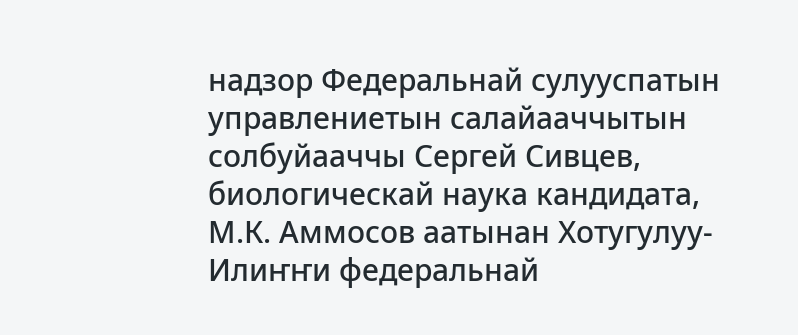надзор Федеральнай сулууспатын управлениетын салайааччытын солбуйааччы Сергей Сивцев, биологическай наука кандидата, М.К. Аммосов аатынан Хотугулуу-Илиҥҥи федеральнай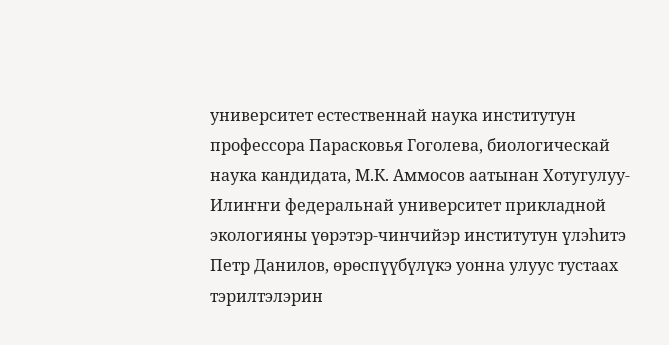университет естественнай наука институтун профессора Парасковья Гоголева, биологическай наука кандидата, М.К. Аммосов аатынан Хотугулуу-Илиҥҥи федеральнай университет прикладной экологияны үөрэтэр-чинчийэр институтун үлэһитэ Петр Данилов, өрөспүүбүлүкэ уонна улуус тустаах тэрилтэлэрин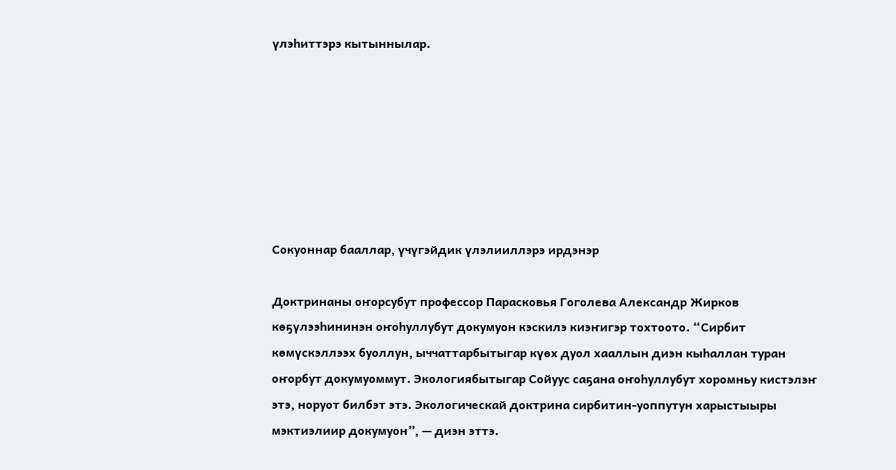үлэһиттэрэ кытыннылар.







Сокуоннар бааллар, үчүгэйдик үлэлииллэрэ ирдэнэр

Доктринаны оҥорсубут профессор Парасковья Гоголева Александр Жирков көҕүлээһининэн оҥоһуллубут докумуон кэскилэ киэҥигэр тохтоото. “Сирбит көмүскэллээх буоллун, ыччаттарбытыгар күөх дуол хааллын диэн кыһаллан туран оҥорбут докумуоммут. Экологиябытыгар Сойуус саҕана оҥоһуллубут хоромньу кистэлэҥ этэ, норуот билбэт этэ. Экологическай доктрина сирбитин-уоппутун харыстыыры мэктиэлиир докумуон”, — диэн эттэ.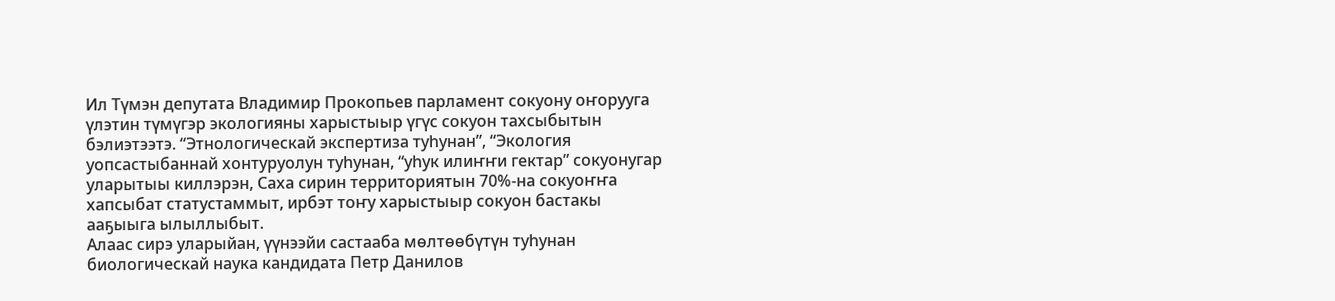Ил Түмэн депутата Владимир Прокопьев парламент сокуону оҥорууга үлэтин түмүгэр экологияны харыстыыр үгүс сокуон тахсыбытын бэлиэтээтэ. “Этнологическай экспертиза туһунан”, “Экология уопсастыбаннай хонтуруолун туһунан, “уһук илиҥҥи гектар” сокуонугар уларытыы киллэрэн, Саха сирин территориятын 70%-на сокуоҥҥа хапсыбат статустаммыт, ирбэт тоҥу харыстыыр сокуон бастакы ааҕыыга ылыллыбыт.
Алаас сирэ уларыйан, үүнээйи састааба мөлтөөбүтүн туһунан биологическай наука кандидата Петр Данилов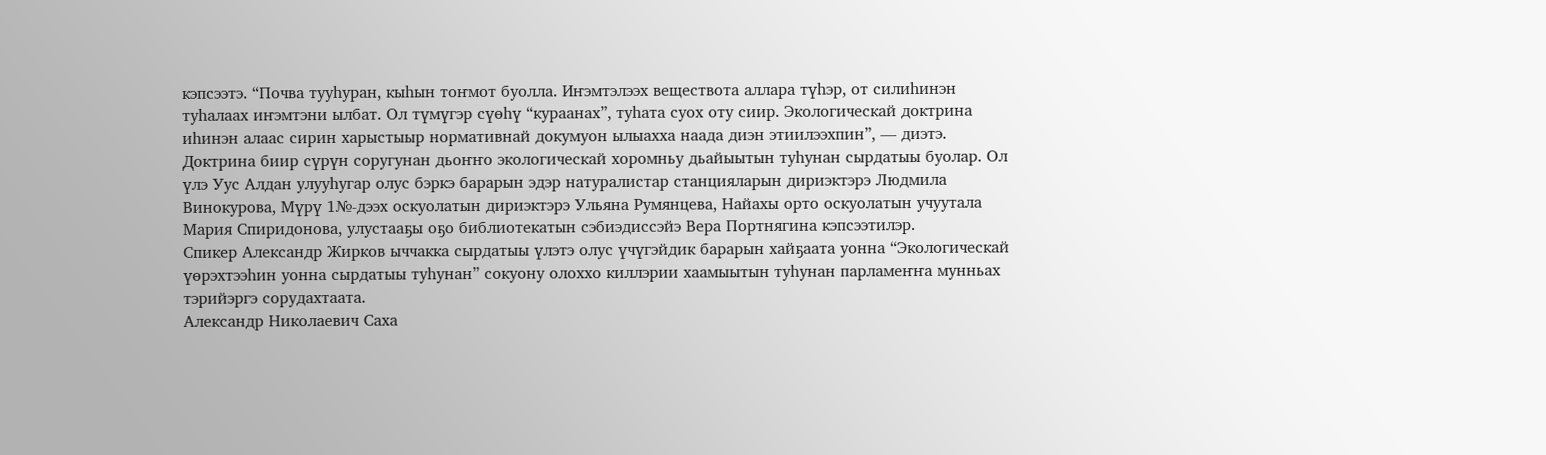кэпсээтэ. “Почва тууһуран, кыһын тоҥмот буолла. Иҥэмтэлээх веществота аллара түһэр, от силиһинэн туһалаах иҥэмтэни ылбат. Ол түмүгэр сүөһү “кураанах”, туһата суох оту сиир. Экологическай доктрина иһинэн алаас сирин харыстыыр нормативнай докумуон ылыахха наада диэн этиилээхпин”, — диэтэ.
Доктрина биир сүрүн соругунан дьоҥҥо экологическай хоромньу дьайыытын туһунан сырдатыы буолар. Ол үлэ Уус Алдан улууһугар олус бэркэ барарын эдэр натуралистар станцияларын дириэктэрэ Людмила Винокурова, Мүрү 1№-дээх оскуолатын дириэктэрэ Ульяна Румянцева, Найахы орто оскуолатын учуутала Мария Спиридонова, улустааҕы оҕо библиотекатын сэбиэдиссэйэ Вера Портнягина кэпсээтилэр.
Спикер Александр Жирков ыччакка сырдатыы үлэтэ олус үчүгэйдик барарын хайҕаата уонна “Экологическай үөрэхтээһин уонна сырдатыы туһунан” сокуону олоххо киллэрии хаамыытын туһунан парламеҥҥа мунньах тэрийэргэ сорудахтаата.
Александр Николаевич Саха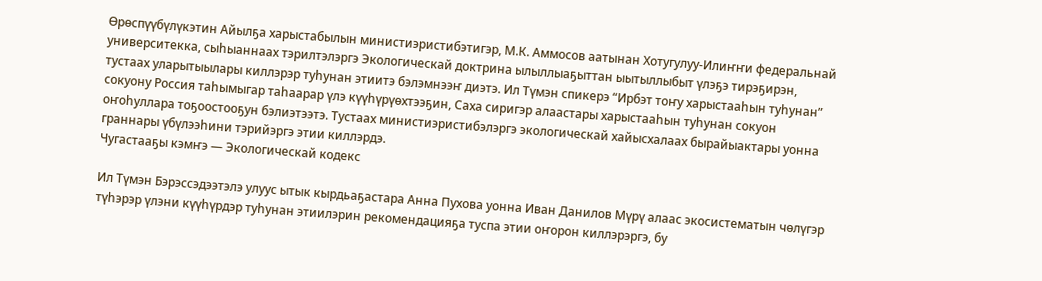Өрөспүүбүлүкэтин Айылҕа харыстабылын министиэристибэтигэр, М.К. Аммосов аатынан Хотугулуу-Илиҥҥи федеральнай университекка, сыһыаннаах тэрилтэлэргэ Экологическай доктрина ылыллыаҕыттан ыытыллыбыт үлэҕэ тирэҕирэн, тустаах уларытыылары киллэрэр туһунан этиитэ бэлэмнээҥ диэтэ. Ил Түмэн спикерэ “Ирбэт тоҥу харыстааһын туһунан” сокуону Россия таһымыгар таһаарар үлэ күүһүрүөхтээҕин, Саха сиригэр алаастары харыстааһын туһунан сокуон оҥоһуллара тоҕоостооҕун бэлиэтээтэ. Тустаах министиэристибэлэргэ экологическай хайысхалаах бырайыактары уонна граннары үбүлээһини тэрийэргэ этии киллэрдэ.
Чугастааҕы кэмҥэ — Экологическай кодекс

Ил Түмэн Бэрэссэдээтэлэ улуус ытык кырдьаҕастара Анна Пухова уонна Иван Данилов Мүрү алаас экосистематын чөлүгэр түһэрэр үлэни күүһүрдэр туһунан этиилэрин рекомендацияҕа туспа этии оҥорон киллэрэргэ, бу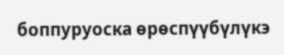боппуруоска өрөспүүбүлүкэ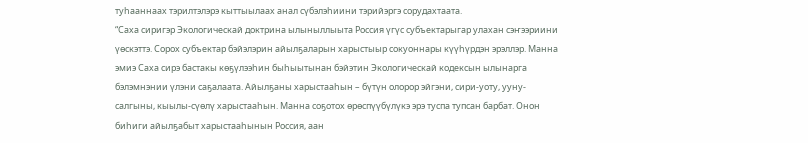туһааннаах тэрилтэлэрэ кыттыылаах анал сүбэлэһиини тэрийэргэ сорудахтаата.
“Саха сиригэр Экологическай доктрина ылыныллыыта Россия үгүс субъектарыгар улахан сэҥээриини үөскэттэ. Сорох субъектар бэйэлэрин айылҕаларын харыстыыр сокуоннары күүһүрдэн эрэллэр. Манна эмиэ Саха сирэ бастакы көҕүлээһин быһыытынан бэйэтин Экологическай кодексын ылынарга бэлэмнэнии үлэни саҕалаата. Айылҕаны харыстааһын – бүтүн олорор эйгэни, сири-уоту, ууну-салгыны, кыылы-сүөлү харыстааһын. Манна соҕотох өрөспүүбүлүкэ эрэ туспа тупсан барбат. Онон биһиги айылҕабыт харыстааһынын Россия, аан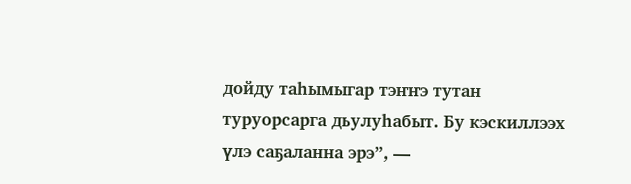дойду таһымыгар тэҥҥэ тутан туруорсарга дьулуһабыт. Бу кэскиллээх үлэ саҕаланна эрэ”, —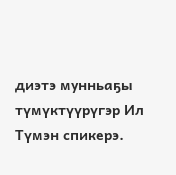диэтэ мунньаҕы түмүктүүрүгэр Ил Түмэн спикерэ.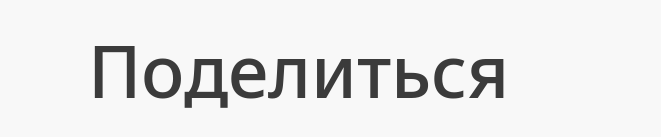Поделиться